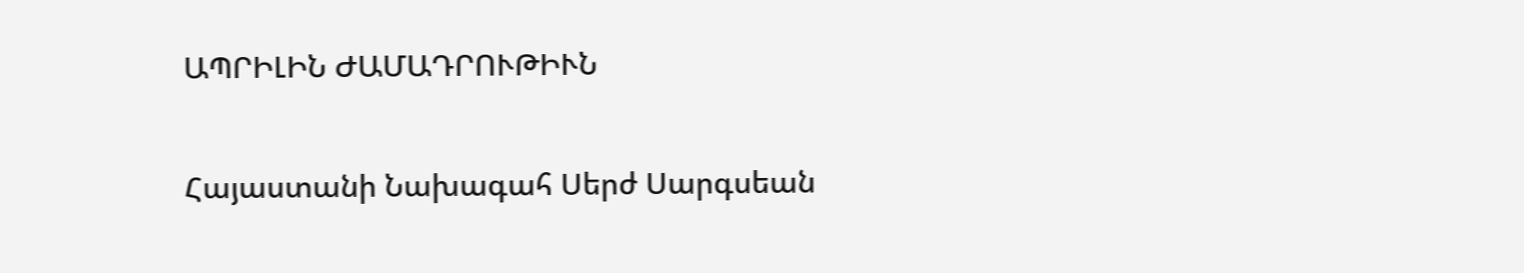ԱՊՐԻԼԻՆ ԺԱՄԱԴՐՈՒԹԻՒՆ

Հայաստանի Նախագահ Սերժ Սարգսեան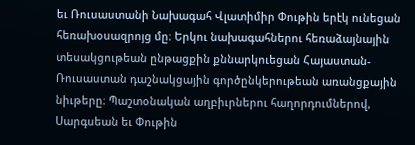եւ Ռուսաստանի Նախագահ Վլատիմիր Փութին երէկ ունեցան հեռախօսազրոյց մը։ Երկու նախագահներու հեռաձայնային տեսակցութեան ընթացքին քննարկուեցան Հայաստան-Ռուսաստան դաշնակցային գործընկերութեան առանցքային նիւթերը։ Պաշտօնական աղբիւրներու հաղորդումներով, Սարգսեան եւ Փութին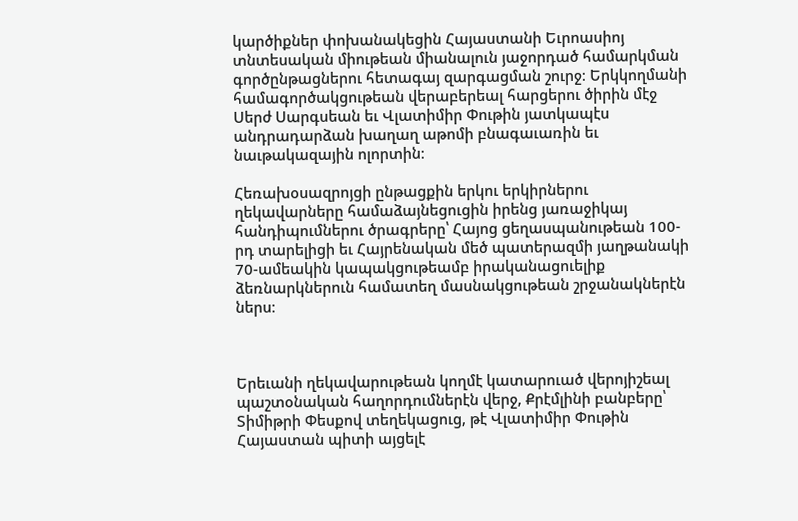կարծիքներ փոխանակեցին Հայաստանի Եւրոասիոյ տնտեսական միութեան միանալուն յաջորդած համարկման գործընթացներու հետագայ զարգացման շուրջ։ Երկկողմանի համագործակցութեան վերաբերեալ հարցերու ծիրին մէջ Սերժ Սարգսեան եւ Վլատիմիր Փութին յատկապէս անդրադարձան խաղաղ աթոմի բնագաւառին եւ նաւթակազային ոլորտին։

Հեռախօսազրոյցի ընթացքին երկու երկիրներու ղեկավարները համաձայնեցուցին իրենց յառաջիկայ հանդիպումներու ծրագրերը՝ Հայոց ցեղասպանութեան 100-րդ տարելիցի եւ Հայրենական մեծ պատերազմի յաղթանակի 70-ամեակին կապակցութեամբ իրականացուելիք ձեռնարկներուն համատեղ մասնակցութեան շրջանակներէն ներս։



Երեւանի ղեկավարութեան կողմէ կատարուած վերոյիշեալ պաշտօնական հաղորդումներէն վերջ, Քրէմլինի բանբերը՝ Տիմիթրի Փեսքով տեղեկացուց, թէ Վլատիմիր Փութին Հայաստան պիտի այցելէ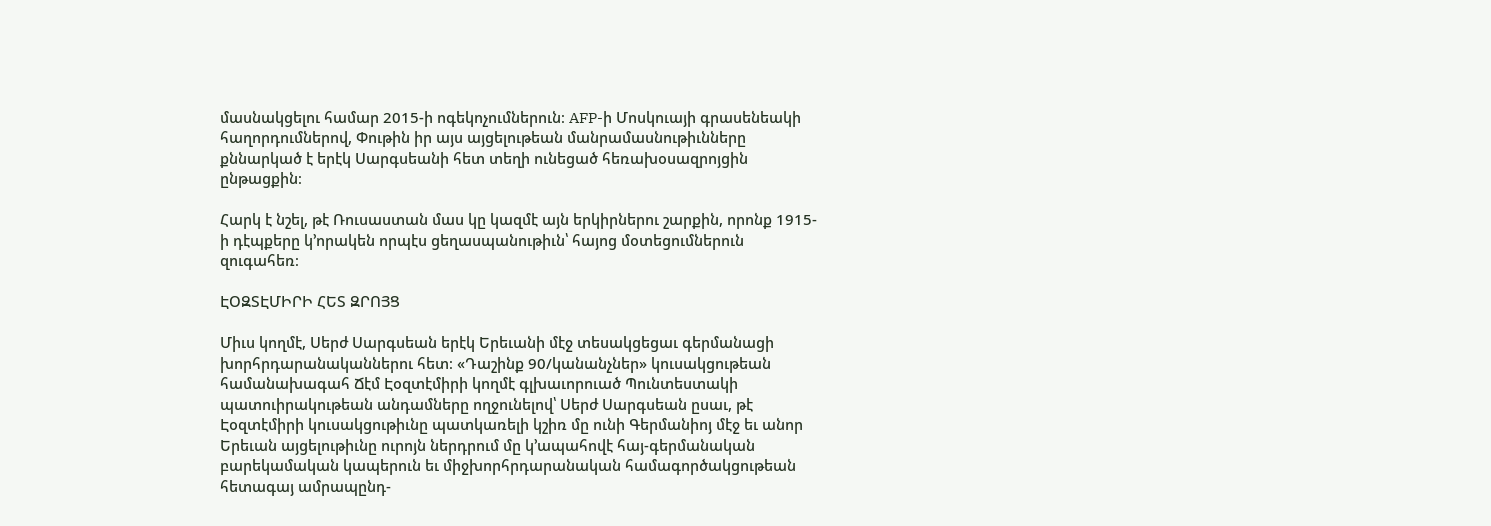մասնակցելու համար 2015-ի ոգեկոչումներուն։ AFP-ի Մոսկուայի գրասենեակի հաղորդումներով, Փութին իր այս այցելութեան մանրամասնութիւնները քննարկած է երէկ Սարգսեանի հետ տեղի ունեցած հեռախօսազրոյցին ընթացքին։

Հարկ է նշել, թէ Ռուսաստան մաս կը կազմէ այն երկիրներու շարքին, որոնք 1915-ի դէպքերը կ՚որակեն որպէս ցեղասպանութիւն՝ հայոց մօտեցումներուն զուգահեռ։

ԷՕԶՏԷՄԻՐԻ ՀԵՏ ԶՐՈՅՑ

Միւս կողմէ, Սերժ Սարգսեան երէկ Երեւանի մէջ տեսակցեցաւ գերմանացի խորհրդարանականներու հետ։ «Դաշինք 90/կանանչներ» կուսակցութեան համանախագահ Ճէմ Էօզտէմիրի կողմէ գլխաւորուած Պունտեստակի պատուիրակութեան անդամները ողջունելով՝ Սերժ Սարգսեան ըսաւ, թէ Էօզտէմիրի կուսակցութիւնը պատկառելի կշիռ մը ունի Գերմանիոյ մէջ եւ անոր Երեւան այցելութիւնը ուրոյն ներդրում մը կ՚ապահովէ հայ-գերմանական բարեկամական կապերուն եւ միջխորհրդարանական համագործակցութեան հետագայ ամրապընդ-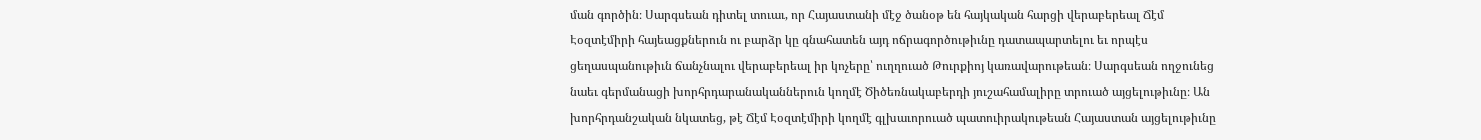ման գործին։ Սարգսեան դիտել տուաւ, որ Հայաստանի մէջ ծանօթ են հայկական հարցի վերաբերեալ Ճէմ Էօզտէմիրի հայեացքներուն ու բարձր կը գնահատեն այդ ոճրագործութիւնը դատապարտելու եւ որպէս ցեղասպանութիւն ճանչնալու վերաբերեալ իր կոչերը՝ ուղղուած Թուրքիոյ կառավարութեան։ Սարգսեան ողջունեց նաեւ գերմանացի խորհրդարանականներուն կողմէ Ծիծեռնակաբերդի յուշահամալիրը տրուած այցելութիւնը։ Ան խորհրդանշական նկատեց, թէ Ճէմ Էօզտէմիրի կողմէ գլխաւորուած պատուիրակութեան Հայաստան այցելութիւնը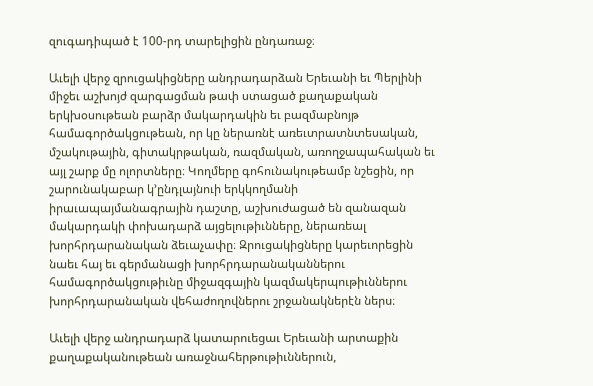զուգադիպած է 100-րդ տարելիցին ընդառաջ։

Աւելի վերջ զրուցակիցները անդրադարձան Երեւանի եւ Պերլինի միջեւ աշխոյժ զարգացման թափ ստացած քաղաքական երկխօսութեան բարձր մակարդակին եւ բազմաբնոյթ համագործակցութեան, որ կը ներառնէ առեւտրատնտեսական, մշակութային, գիտակրթական, ռազմական, առողջապահական եւ այլ շարք մը ոլորտները։ Կողմերը գոհունակութեամբ նշեցին, որ շարունակաբար կ՚ընդլայնուի երկկողմանի իրաւապայմանագրային դաշտը, աշխուժացած են զանազան մակարդակի փոխադարձ այցելութիւնները, ներառեալ խորհրդարանական ձեւաչափը։ Զրուցակիցները կարեւորեցին նաեւ հայ եւ գերմանացի խորհրդարանականներու համագործակցութիւնը միջազգային կազմակերպութիւններու խորհրդարանական վեհաժողովներու շրջանակներէն ներս։

Աւելի վերջ անդրադարձ կատարուեցաւ Երեւանի արտաքին քաղաքականութեան առաջնահերթութիւններուն,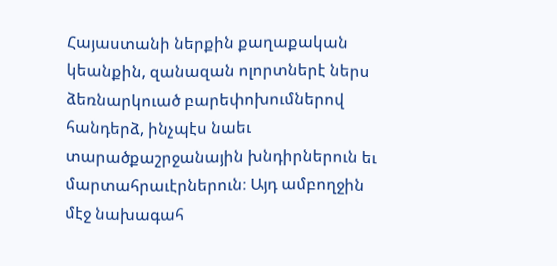Հայաստանի ներքին քաղաքական կեանքին, զանազան ոլորտներէ ներս ձեռնարկուած բարեփոխումներով հանդերձ, ինչպէս նաեւ տարածքաշրջանային խնդիրներուն եւ մարտահրաւէրներուն։ Այդ ամբողջին մէջ նախագահ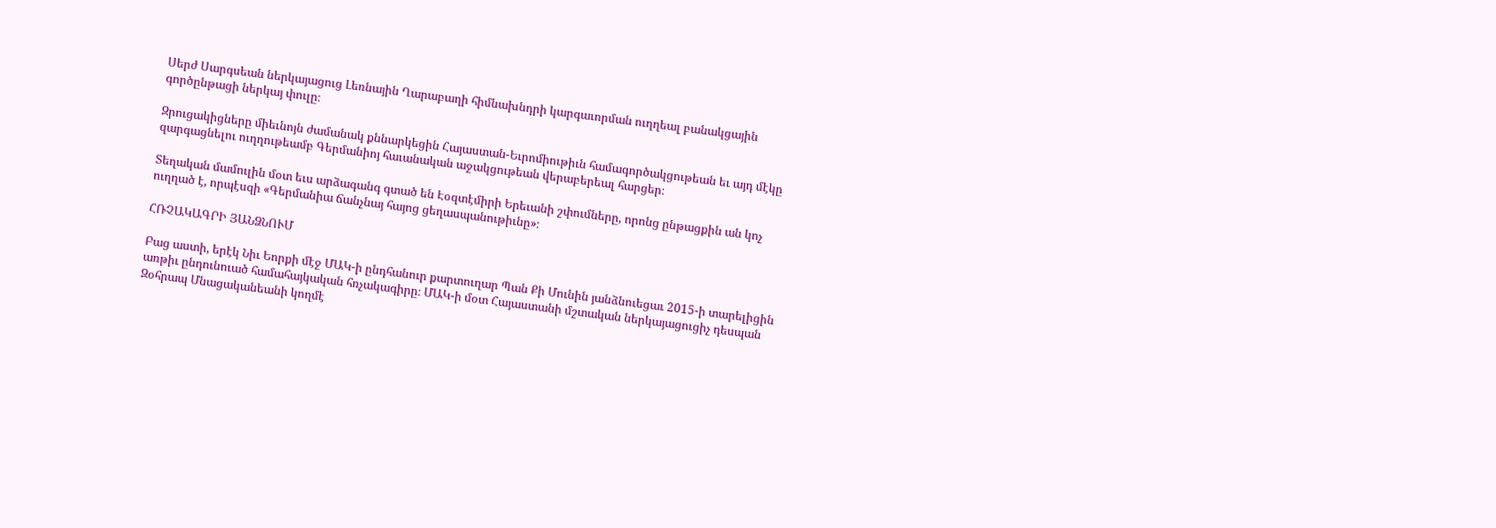Սերժ Սարգսեան ներկայացուց Լեռնային Ղարաբաղի հիմնախնդրի կարգաւորման ուղղեալ բանակցային գործընթացի ներկայ փուլը։

Զրուցակիցները միեւնոյն ժամանակ քննարկեցին Հայաստան-Եւրոմիութիւն համագործակցութեան եւ այդ մէկը զարգացնելու ուղղութեամբ Գերմանիոյ հաւանական աջակցութեան վերաբերեալ հարցեր։

Տեղական մամուլին մօտ եւս արձագանգ գտած են Էօզտէմիրի Երեւանի շփումները, որոնց ընթացքին ան կոչ ուղղած է, որպէսզի «Գերմանիա ճանչնայ հայոց ցեղասպանութիւնը»։

ՀՌՉԱԿԱԳՐԻ ՅԱՆՁՆՈՒՄ

Բաց աստի, երէկ Նիւ Եորքի մէջ ՄԱԿ-ի ընդհանուր քարտուղար Պան Քի Մունին յանձնուեցաւ 2015-ի տարելիցին առթիւ ընդունուած համահայկական հռչակագիրը։ ՄԱԿ-ի մօտ Հայաստանի մշտական ներկայացուցիչ դեսպան Զօհրապ Մնացականեանի կողմէ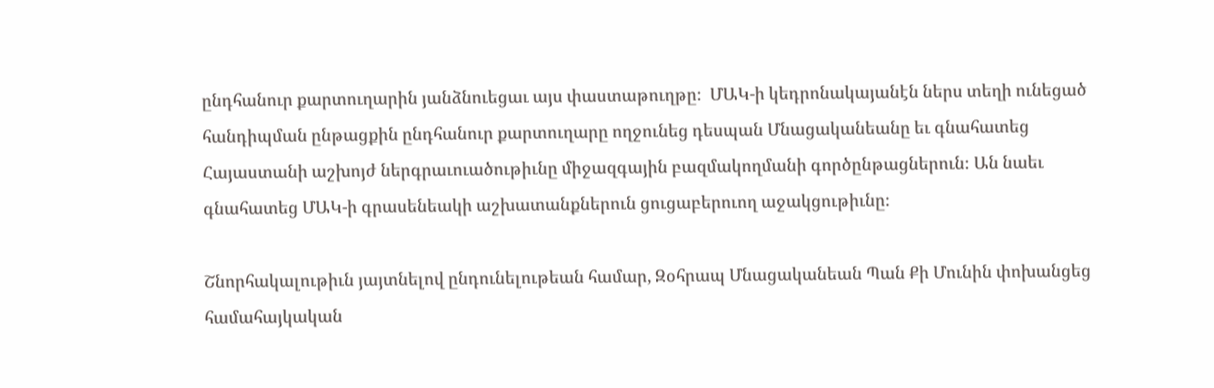ընդհանուր քարտուղարին յանձնուեցաւ այս փաստաթուղթը։  ՄԱԿ-ի կեդրոնակայանէն ներս տեղի ունեցած հանդիպման ընթացքին ընդհանուր քարտուղարը ողջունեց դեսպան Մնացականեանը եւ գնահատեց Հայաստանի աշխոյժ ներգրաւուածութիւնը միջազգային բազմակողմանի գործընթացներուն։ Ան նաեւ գնահատեց ՄԱԿ-ի գրասենեակի աշխատանքներուն ցուցաբերուող աջակցութիւնը։

Շնորհակալութիւն յայտնելով ընդունելութեան համար, Զօհրապ Մնացականեան Պան Քի Մունին փոխանցեց համահայկական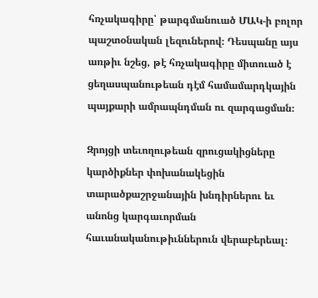հռչակագիրը՝ թարգմանուած ՄԱԿ-ի բոլոր պաշտօնական լեզուներով։ Դեսպանը այս առթիւ նշեց, թէ հռչակագիրը միտուած է ցեղասպանութեան դէմ համամարդկային պայքարի ամրապնդման ու զարգացման։

Զրոյցի տեւողութեան զրուցակիցները կարծիքներ փոխանակեցին տարածքաշրջանային խնդիրներու եւ անոնց կարգաւորման հաւանականութիւններուն վերաբերեալ։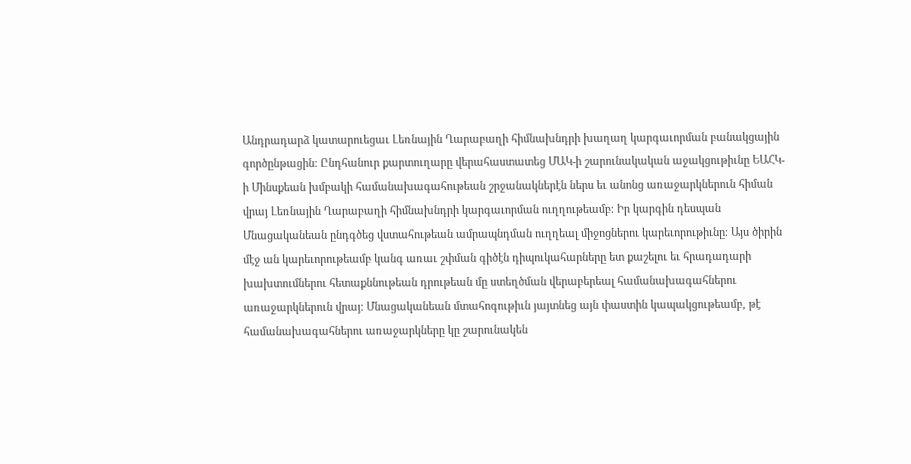Անդրադարձ կատարուեցաւ Լեռնային Ղարաբաղի հիմնախնդրի խաղաղ կարգաւորման բանակցային գործընթացին։ Ընդհանուր քարտուղարը վերահաստատեց ՄԱԿ-ի շարունակական աջակցութիւնը ԵԱՀԿ-ի Մինսքեան խմբակի համանախագահութեան շրջանակներէն ներս եւ անոնց առաջարկներուն հիման վրայ Լեռնային Ղարաբաղի հիմնախնդրի կարգաւորման ուղղութեամբ։ Իր կարգին դեսպան Մնացականեան ընդգծեց վստահութեան ամրապնդման ուղղեալ միջոցներու կարեւորութիւնը։ Այս ծիրին մէջ ան կարեւորութեամբ կանգ առաւ շփման գիծէն դիպուկահարները ետ քաշելու եւ հրադադարի խախտումներու հետաքննութեան դրութեան մը ստեղծման վերաբերեալ համանախագահներու առաջարկներուն վրայ։ Մնացականեան մտահոգութիւն յայտնեց այն փաստին կապակցութեամբ, թէ համանախագահներու առաջարկները կը շարունակեն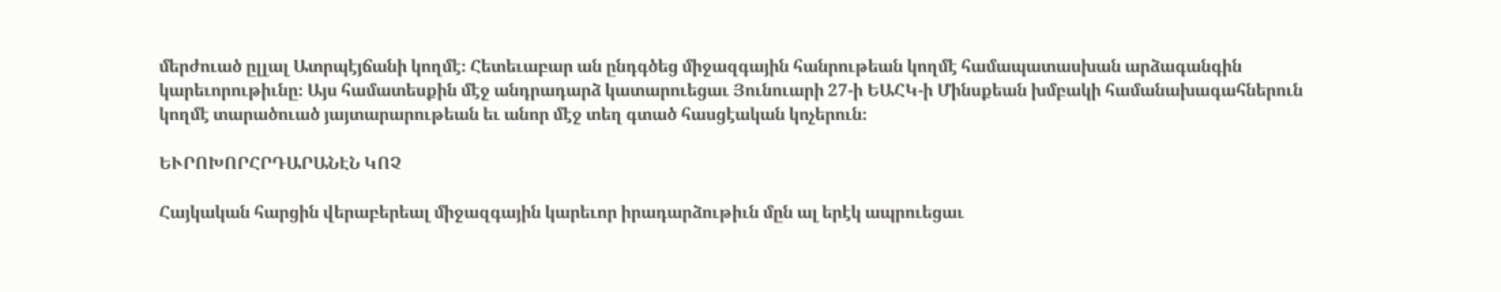մերժուած ըլլալ Ատրպէյճանի կողմէ։ Հետեւաբար ան ընդգծեց միջազգային հանրութեան կողմէ համապատասխան արձագանգին կարեւորութիւնը։ Այս համատեսքին մէջ անդրադարձ կատարուեցաւ Յունուարի 27-ի ԵԱՀԿ-ի Մինսքեան խմբակի համանախագահներուն կողմէ տարածուած յայտարարութեան եւ անոր մէջ տեղ գտած հասցէական կոչերուն։

ԵՒՐՈԽՈՐՀՐԴԱՐԱՆԷՆ ԿՈՉ

Հայկական հարցին վերաբերեալ միջազգային կարեւոր իրադարձութիւն մըն ալ երէկ ապրուեցաւ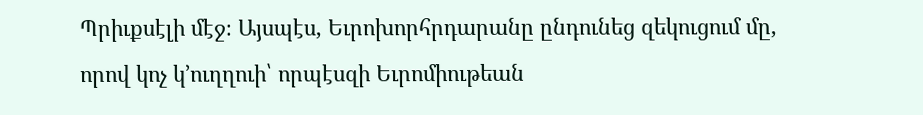Պրիւքսէլի մէջ։ Այսպէս, Եւրոխորհրդարանը ընդունեց զեկուցում մը, որով կոչ կ՚ուղղուի՝ որպէսզի Եւրոմիութեան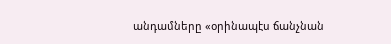անդամները «օրինապէս ճանչնան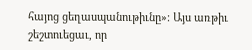հայոց ցեղասպանութիւնը»։ Այս առթիւ շեշտուեցաւ, որ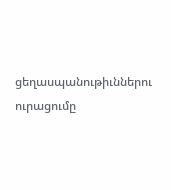ցեղասպանութիւններու ուրացումը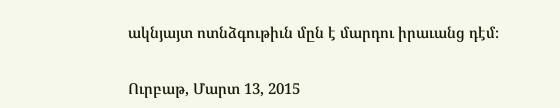ակնյայտ ոտնձգութիւն մըն է մարդու իրաւանց դէմ։

Ուրբաթ, Մարտ 13, 2015